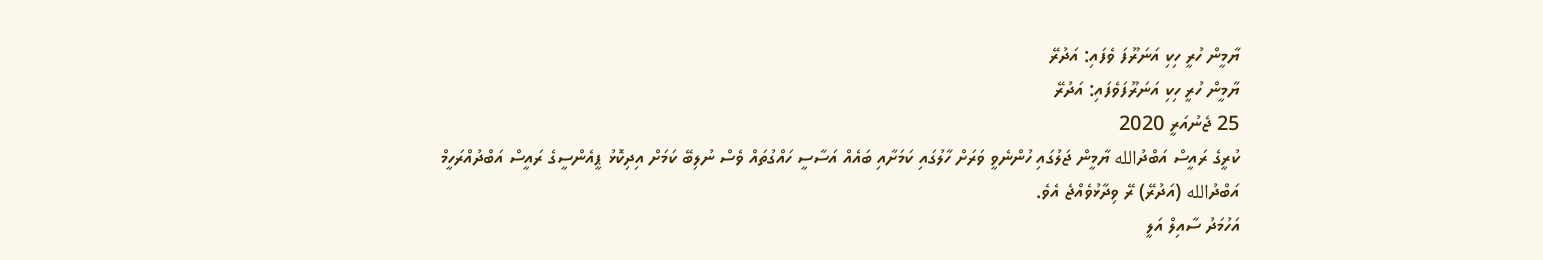ޔާމީން ހުރީ ހިކި އަނަރޫފަ ވެފައި: އަދުރޭ
ޔާމީން ހުރީ ހިކި އަނަރޫފަވެފައި: އަދުރޭ
25 ޖެނުއަރީ 2020
ކުރީގެ ރައީސް އަބްދުالله ޔާމީން ޖަލުގައި ހުންނެވީ ވަރަށް ހާލުގައި ކަމަށާއި ބައެއް އަސާސީ ހައްގުތައް ވެސް ނުލިބޭ ކަމަށް އިދިކޮޅު ޕީއެންސީގެ ރައީސް އަބްދުއްރަހީމް އަބްދުالله (އަދުރޭ) ރޭ ވިދާޅުވެއްޖެ އެވެ.
އަހުމަދު ސާއިލް އަލީ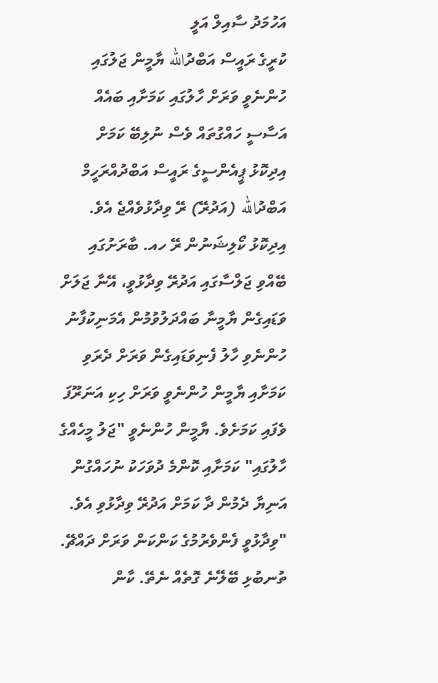އަހުމަދު ސާއިލް އަލީ
ކުރީގެ ރައީސް އަބްދުالله ޔާމީން ޖަލުގައި ހުންނެވީ ވަރަށް ހާލުގައި ކަމަށާއި ބައެއް އަސާސީ ހައްގުތައް ވެސް ނުލިބޭ ކަމަށް އިދިކޮޅު ޕީއެންސީގެ ރައީސް އަބްދުއްރަހީމް އަބްދުالله (އަދުރޭ) ރޭ ވިދާޅުވެއްޖެ އެވެ.
އިދިކޮޅު ކޯލިޝަނުން ރޭ ހއ. ބާރަށުގައި ބޭއްވި ޖަލްސާގައި އަދުރޭ ވިދާޅުވީ، އޭނާ ޖަލަށް ވަޑައިގެން ޔާމީނާ ބައްދަލުވުމުން އެމަނިކުފާނު ހުންނެވި ހާލު ފެނިވަޑައިގެން ވަރަށް ދެރަވި ކަމަށާއި ޔާމީން ހުންނެވީ ވަރަށް ހިކި އަނަރޫފަ ވެފައި ކަމަށެވެ. ޔާމީން ހުންނެވީ "ޖަލު މީހެއްގެ ހާލުގައި" ކަމަށާއި ކޮންމެ ދުވަހަކު ނުހައްގުން އަނިޔާ ދެމުން ދާ ކަމަށް އަދުރޭ ވިދާޅުވި އެވެ.
"ވިދާޅުވީ ފެންވެރުމުގެ ކަންކަން ވަރަށް ދައްޗޭ. ތުނބުޅި ބޭލޭނެ ގޮތެއް ނެތޭ. ކާން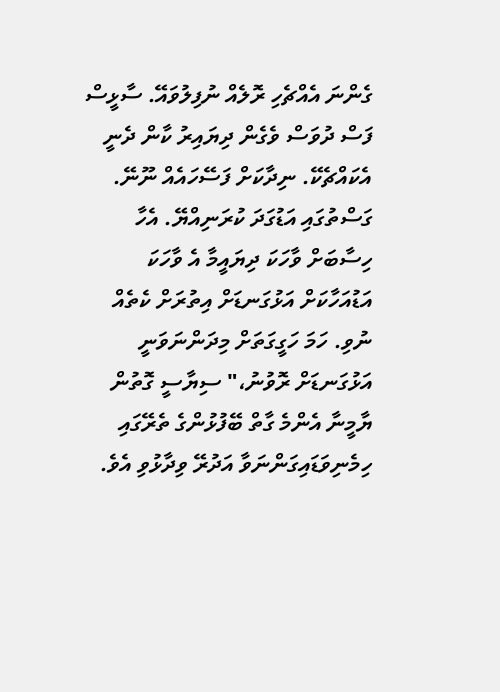ގެންނަ އެއްޗެހި ރޮލެއް ނުފިލުވައޭ. ސާޅީސް ފަސް ދުވަސް ވެގެން ދިޔައިރު ކާން ދެނީ އެކައްޗެކޭ. ނިދާކަށް ފަސޭހައެއް ނޫނޭ. ގަސްތުގައި އަޑުގަދަ ކުރަނިއްޔޭ. އެހާ ހިސާބަށް ވާހަކަ ދިޔައީމާ އެ ވާހަކަ އަޑުއަހާކަށް އަޅުގަނޑަށް އިތުރަށް ކެތެއް ނުވި. ހަމަ ހަގީގަތަށް މިދަންނަވަނީ އަޅުގަނޑަށް ރޮވުނު،" ސިޔާސީ ގޮތުން ޔާމީނާ އެންމެ ގާތް ބޭފުޅުންގެ ތެރޭގައި ހިމެނިވަޑައިގަންނަވާ އަދުރޭ ވިދާޅުވި އެވެ.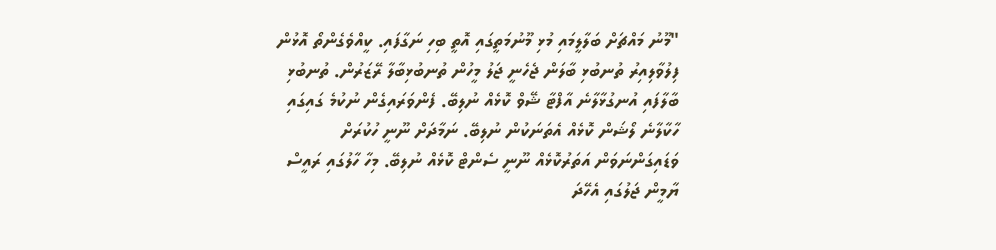"މޫނު މައްޗަށް ބަލާލީމައި މުޅި މޫނުމަތީގައި އޮތީ ބިހި ނަގާފައި. ކީއްވެގެންތޯ އޮޅުން ފިލުވާލިއިރު ތުނބުޅި ބާލަން ޖެހެނީ ޖަލު މީހުން ތުނބުޅިބާލާ ރޭޒަރުން. ތުނބުޅި ބާލާފައި އުނގުޅާލާނެ އާފްޓާ ޝޭވް ކޮޅެއް ނުލިބޭ. ފެންވަރައިގެން ނުކުމެ ގައިގައި ހާކާލާނެ ލޯޝަން ކޮޅެއް އެތަނަކުން ނުލިބޭ. ނަމާދަށް ނޫނީ ހުކުރަށް ވަޑައިގަންނަވަން އަތަރުކޮޅެއް ނޫނީ ސެންޓް ކޮޅެއް ނުލިބޭ. މިހާ ހާލުގައި ރައީސް ޔާމީން ޖަލުގައި އެހޭދަ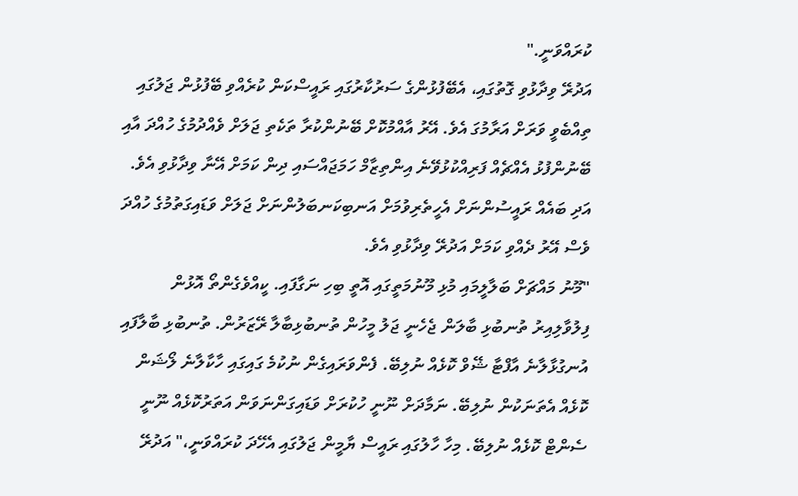ކުރައްވަނީ."
އަދުރޭ ވިދާޅުވި ގޮތުގައި، އެބޭފުޅުންގެ ސަރުކާރުގައި ރައީސްކަން ކުރެއްވި ބޭފުޅުން ޖަލުގައި ތިއްބެވީ ވަރަށް އަރާމުގަ އެވެ. އޭރު އާއްމުކޮށް ބޭނުންކުރާ ތަކެތި ޖަލަށް ވެއްދުމުގެ ހުއްދަ އާއި ބޭނުންފުޅު އެއްޗެއް ފަރިއްކުޅުވޭނެ އިންތިޒާމް ހަމަޖައްސައި ދިން ކަމަށް އޭނާ ވިދާޅުވި އެވެ. އަދި ބައެއް ރައީސުންނަށް އެހީތެރިވުމަށް އަނބިކަނބަލުންނަށް ޖަލަށް ވަޑައިގަތުމުގެ ހުއްދަ ވެސް އޭރު ދެއްވި ކަމަށް އަދުރޭ ވިދާޅުވި އެވެ.
"މޫނު މައްޗަށް ބަލާލީމައި މުޅި މޫނުމަތީގައި އޮތީ ބިހި ނަގާފައި. ކީއްވެގެންތޯ އޮޅުން ފިލުވާލިއިރު ތުނބުޅި ބާލަން ޖެހެނީ ޖަލު މީހުން ތުނބުޅިބާލާ ރޭޒަރުން. ތުނބުޅި ބާލާފައި އުނގުޅާލާނެ އާފްޓާ ޝޭވް ކޮޅެއް ނުލިބޭ. ފެންވަރައިގެން ނުކުމެ ގައިގައި ހާކާލާނެ ލޯޝަން ކޮޅެއް އެތަނަކުން ނުލިބޭ. ނަމާދަށް ނޫނީ ހުކުރަށް ވަޑައިގަންނަވަން އަތަރުކޮޅެއް ނޫނީ ސެންޓް ކޮޅެއް ނުލިބޭ. މިހާ ހާލުގައި ރައީސް ޔާމީން ޖަލުގައި އެހޭދަ ކުރައްވަނީ،" އަދުރޭ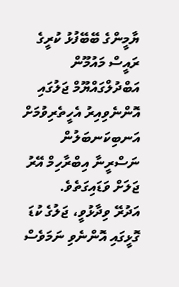ޔާމީންގެ ބޭބޭފުޅު ކުރީގެ ރައީސް މައުމޫން އަބްދުލްގައްޔޫމް ޖަލުގައި އޮންނެވިއިރު އެހީތެރިވުމަށް އަނބިކަނބަލުން ނަސްރީނާ އިބްރާހިމް އޭރު ޖަލަށް ވަޑައިގަތެވެ.
އަދުރޭ ވިދާޅުވީ، ޖަލުގެ ކުޑަ ގޮޅީގައި އޮންނެވި ނަމަވެސް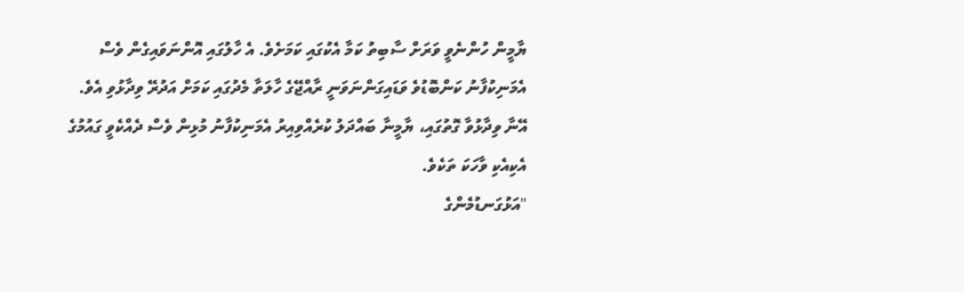ޔާމީން ހުންނެވީ ވަރަށް ސާބިތު ކަމާ އެކުގައި ކަމަށެވެ. އެ ހާލުގައި އޮންނަވައިގެން ވެސް އެމަނިކުފާނު ކަންބޮޑުވެ ވަޑައިގަންނަވަނީ ރާއްޖޭގެ ހާލަތާ މެދުގައި ކަމަށް އަދުރޭ ވިދާޅުވި އެވެ.
އޭނާ ވިދާޅުވާ ގޮތުގައި، ޔާމީނާ ބައްދަލު ކުރެއްވިއިރު އެމަނިކުފާނު މުޅިން ވެސް ދެއްކެވީ ގައުމުގެ އެކިއެކި ވާހަކަ ތަކެވެ.
"އަޅުގަނޑުމެންގެ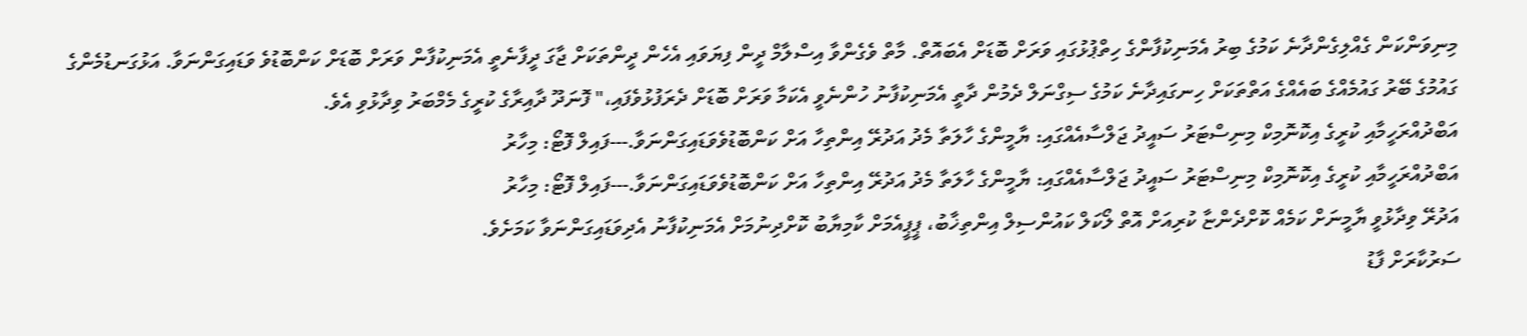މިނިވަންކަން ގެއްލިގެންދާނެ ކަމުގެ ބިރު އެމަނިކުފާންގެ ހިތްޕުޅުގައި ވަރަށް ބޮޑަށް އެބައޮތް. މާތް ވެގެންވާ އިސްލާމް ދީން ފިޔަވައި އެހެން ދީންތަކަށް ޖާގަ ދީފާނެތީ އެމަނިކުފާން ވަރަށް ބޮޑަށް ކަންބޮޑުވެ ވަޑައިގަންނަވާ. އަޅުގަނޑުމެންގެ ގައުމުގެ ބޭރު ގައުމެއްގެ ބައެއްގެ އަތްތަކަށް ހިނގައިދާނެ ކަމުގެ ސިގްނަލް ދެމުން ދާތީ އެމަނިކުފާނު ހުންނެވީ އެކަމާ ވަރަށް ބޮޑަށް ދެރަފުޅުވެފައި،" ފޮނަދޫ ދާއިރާގެ ކުރީގެ މެމްބަރު ވިދާޅުވި އެވެ.
އަބްދުއްރަހީމާއި ކުރީގެ އިކޮނޮމިކް މިނިސްޓަރު ސައީދު ޖަލްސާއެއްގައި: ޔާމީންގެ ހާލަތާ މެދު އަދުރޭ އިންތިހާ އަށް ކަންބޮޑުވެވަޑައިގަންނަވާ.---ފައިލް ފޮޓޯ: މިހާރު
އަބްދުއްރަހީމާއި ކުރީގެ އިކޮނޮމިކް މިނިސްޓަރު ސައީދު ޖަލްސާއެއްގައި: ޔާމީންގެ ހާލަތާ މެދު އަދުރޭ އިންތިހާ އަށް ކަންބޮޑުވެވަޑައިގަންނަވާ.---ފައިލް ފޮޓޯ: މިހާރު
އަދުރޭ ވިދާޅުވީ ޔާމީނަށް ކަމެއް ކޮށްދެންޏާ ކުރިއަށް އޮތް ލޯކަލް ކައުންސިލް އިންތިޚާބު، ޕީޕީއެމަށް ކާމިޔާބު ކޮށްދިނުމަށް އެމަނިކުފާނު އެދިވަޑައިގަންނަވާ ކަމަށެވެ.
ސަރުކާރަށް ފާޑު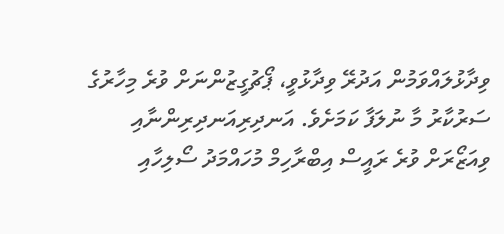ވިދާޅުލައްވަމުން އަދުރޭ ވިދާޅުވީ، ޕޯޗުގީޒުންނަށް ވުރެ މިހާރުގެ ސަރުކާރު މާ ނުލަފާ ކަމަށެވެ. އަނދިރިއަނދިރިންނާއި ވިއަޒޯރަށް ވުރެ ރައީސް އިބްރާހިމް މުހައްމަދު ސޯލިހާއި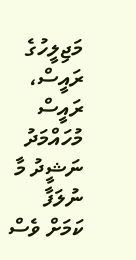މަޖިލީހުގެ ރައީސް، ރައީސް މުހައްމަދު ނަޝީދު މާ ނުލަފާ ކަމަށް ވެސް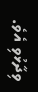ވިދާޅުވި އެވެ.